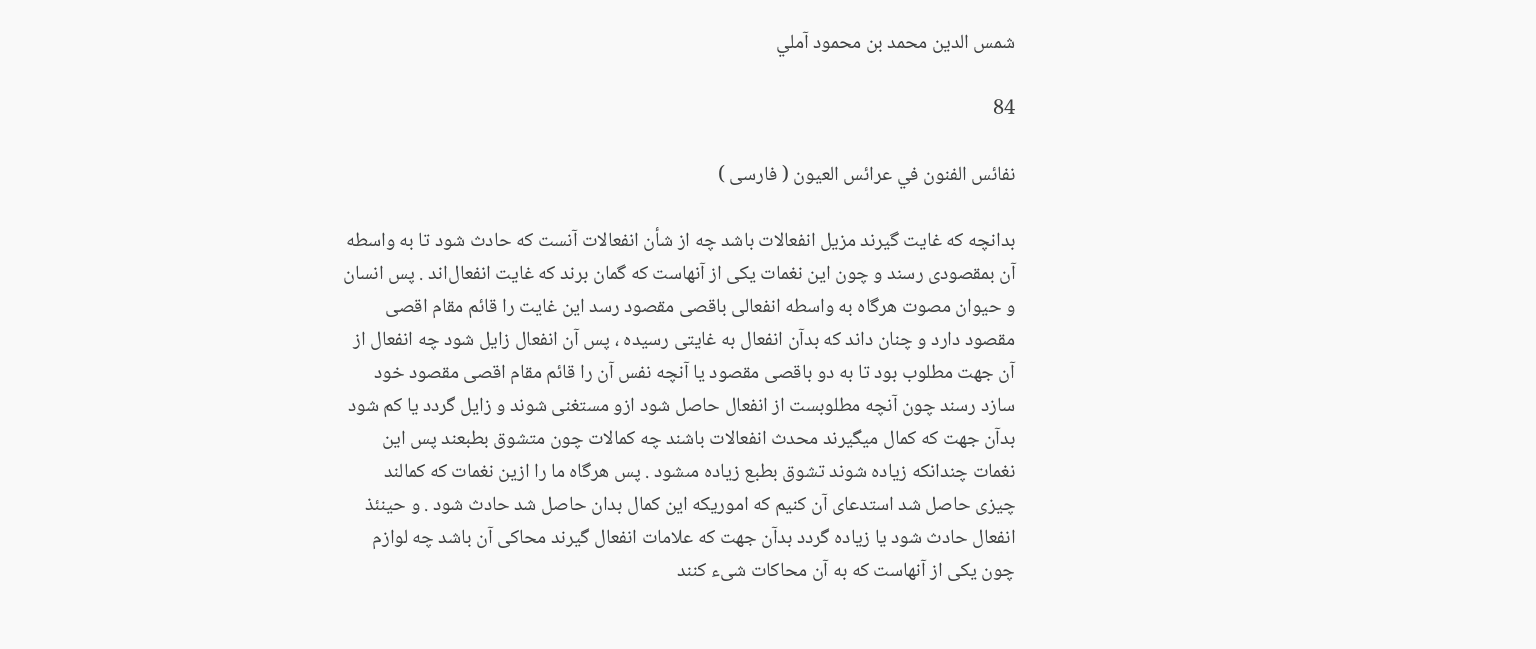شمس الدين محمد بن محمود آملي

84

نفائس الفنون في عرائس العيون ( فارسى )

بدانچه كه غايت گيرند مزيل انفعالات باشد چه از شأن انفعالات آنست كه حادث شود تا به واسطه آن بمقصودى رسند و چون اين نغمات يكى از آنهاست كه گمان برند كه غايت انفعال‌اند . پس انسان و حيوان مصوت هرگاه به واسطه انفعالى باقصى مقصود رسد اين غايت را قائم مقام اقصى مقصود دارد و چنان داند كه بدآن انفعال به غايتى رسيده ، پس آن انفعال زايل شود چه انفعال از آن جهت مطلوب بود تا به دو باقصى مقصود يا آنچه نفس آن را قائم مقام اقصى مقصود خود سازد رسند چون آنچه مطلوبست از انفعال حاصل شود ازو مستغنى شوند و زايل گردد يا كم شود بدآن جهت كه كمال ميگيرند محدث انفعالات باشند چه كمالات چون متشوق بطبعند پس اين نغمات چندانكه زياده شوند تشوق بطبع زياده مىشود . پس هرگاه ما را ازين نغمات كه كمالند چيزى حاصل شد استدعاى آن كنيم كه اموريكه اين كمال بدان حاصل شد حادث شود . و حينئذ انفعال حادث شود يا زياده گردد بدآن جهت كه علامات انفعال گيرند محاكى آن باشد چه لوازم چون يكى از آنهاست كه به آن محاكات شىء كنند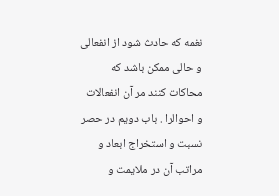نغمه كه حادث شود از انفعالى و حالى ممكن باشد كه محاكات كنند مر آن انفعالات و احوالرا . باب دويم در حصر نسبت و استخراج ابعاد و مراتب آن در ملايمت و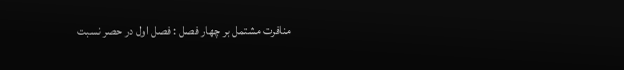منافرت مشتمل بر چهار فصل : فصل اول در حصر نسبت